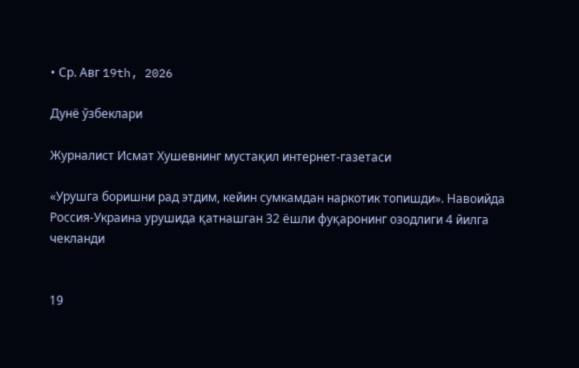• Ср. Авг 19th, 2026

Дунё ўзбеклари

Журналист Исмат Хушевнинг мустақил интернет-газетаси

«Урушга боришни рад этдим, кейин сумкамдан наркотик топишди». Навоийда Россия-Украина урушида қатнашган 32 ёшли фуқаронинг озодлиги 4 йилга чекланди


19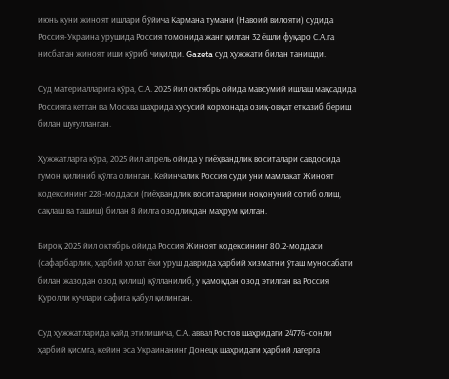июнь куни жиноят ишлари бўйича Кармана тумани (Навоий вилояти) судида Россия-Украина урушида Россия томонида жанг қилган 32 ёшли фуқаро С.А.га нисбатан жиноят иши кўриб чиқилди. Gazeta суд ҳужжати билан танишди.

Суд материалларига кўра, С.А. 2025 йил октябрь ойида мавсумий ишлаш мақсадида Россияга кетган ва Москва шаҳрида хусусий корхонада озиқ-овқат етказиб бериш билан шуғулланган.

Ҳужжатларга кўра, 2025 йил апрель ойида у гиёҳвандлик воситалари савдосида гумон қилиниб қўлга олинган. Кейинчалик Россия суди уни мамлакат Жиноят кодексининг 228-моддаси (гиёҳвандлик воситаларини ноқонуний сотиб олиш, сақлаш ва ташиш) билан 8 йилга озодликдан маҳрум қилган.

Бироқ 2025 йил октябрь ойида Россия Жиноят кодексининг 80.2-моддаси (сафарбарлик, ҳарбий ҳолат ёки уруш даврида ҳарбий хизматни ўташ муносабати билан жазодан озод қилиш) қўлланилиб, у қамоқдан озод этилган ва Россия Қуролли кучлари сафига қабул қилинган.

Суд ҳужжатларида қайд этилишича, С.А. аввал Ростов шаҳридаги 24776-сонли ҳарбий қисмга, кейин эса Украинанинг Донецк шаҳридаги ҳарбий лагерга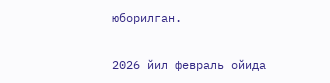юборилган.

2026 йил февраль ойида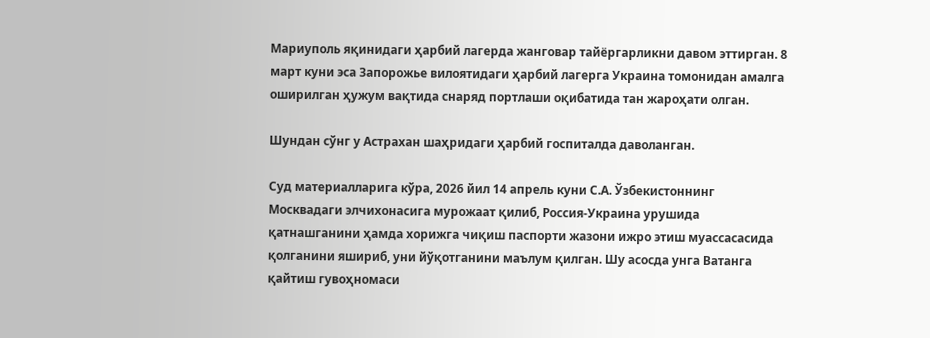Мариуполь яқинидаги ҳарбий лагерда жанговар тайёргарликни давом эттирган. 8 март куни эса Запорожье вилоятидаги ҳарбий лагерга Украина томонидан амалга оширилган ҳужум вақтида снаряд портлаши оқибатида тан жароҳати олган.

Шундан сўнг у Астрахан шаҳридаги ҳарбий госпиталда даволанган.

Суд материалларига кўра, 2026 йил 14 апрель куни С.А. Ўзбекистоннинг Москвадаги элчихонасига мурожаат қилиб, Россия-Украина урушида қатнашганини ҳамда хорижга чиқиш паспорти жазони ижро этиш муассасасида қолганини яшириб, уни йўқотганини маълум қилган. Шу асосда унга Ватанга қайтиш гувоҳномаси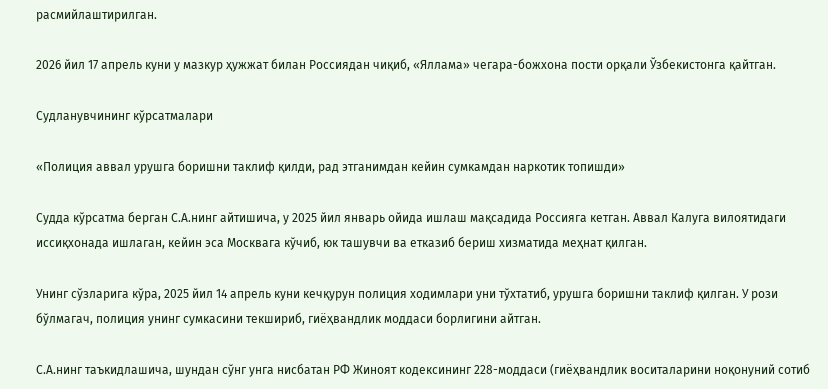расмийлаштирилган.

2026 йил 17 апрель куни у мазкур ҳужжат билан Россиядан чиқиб, «Яллама» чегара-божхона пости орқали Ўзбекистонга қайтган.

Судланувчининг кўрсатмалари

«Полиция аввал урушга боришни таклиф қилди, рад этганимдан кейин сумкамдан наркотик топишди»

Судда кўрсатма берган С.А.нинг айтишича, у 2025 йил январь ойида ишлаш мақсадида Россияга кетган. Аввал Калуга вилоятидаги иссиқхонада ишлаган, кейин эса Москвага кўчиб, юк ташувчи ва етказиб бериш хизматида меҳнат қилган.

Унинг сўзларига кўра, 2025 йил 14 апрель куни кечқурун полиция ходимлари уни тўхтатиб, урушга боришни таклиф қилган. У рози бўлмагач, полиция унинг сумкасини текшириб, гиёҳвандлик моддаси борлигини айтган.

С.А.нинг таъкидлашича, шундан сўнг унга нисбатан РФ Жиноят кодексининг 228-моддаси (гиёҳвандлик воситаларини ноқонуний сотиб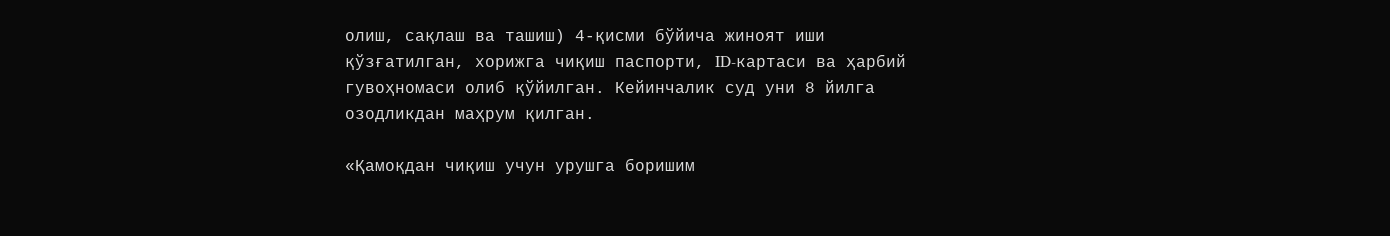олиш, сақлаш ва ташиш) 4-қисми бўйича жиноят иши қўзғатилган, хорижга чиқиш паспорти, ID-картаси ва ҳарбий гувоҳномаси олиб қўйилган. Кейинчалик суд уни 8 йилга озодликдан маҳрум қилган.

«Қамоқдан чиқиш учун урушга боришим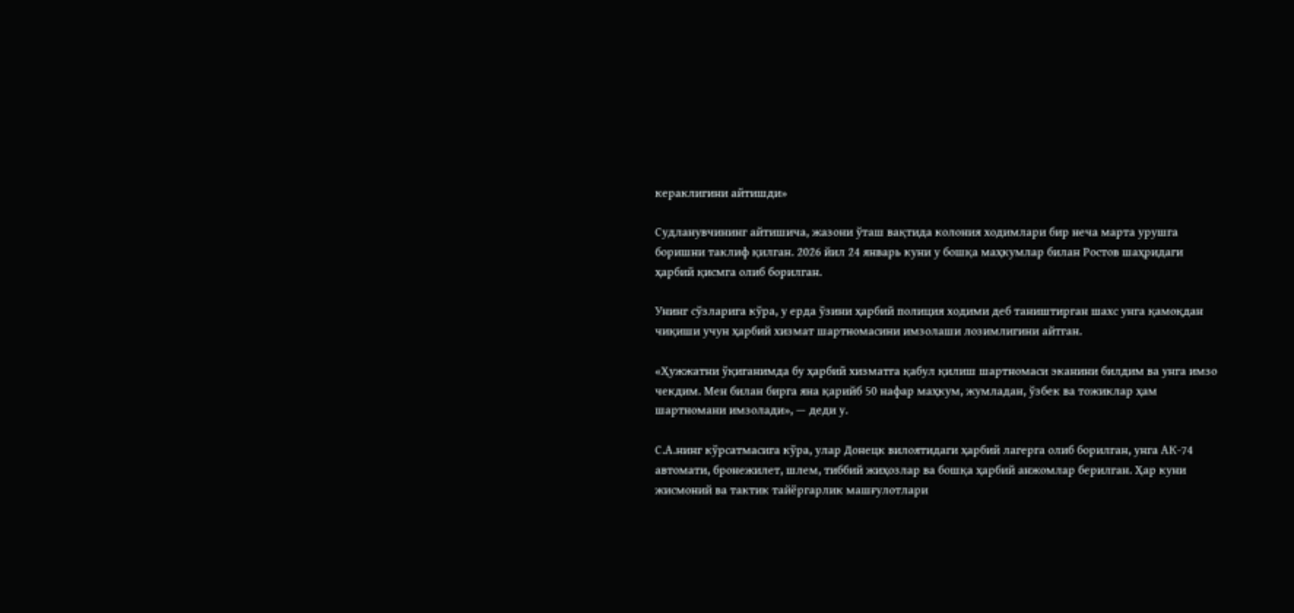кераклигини айтишди»

Судланувчининг айтишича, жазони ўташ вақтида колония ходимлари бир неча марта урушга боришни таклиф қилган. 2026 йил 24 январь куни у бошқа маҳкумлар билан Ростов шаҳридаги ҳарбий қисмга олиб борилган.

Унинг сўзларига кўра, у ерда ўзини ҳарбий полиция ходими деб таништирган шахс унга қамоқдан чиқиши учун ҳарбий хизмат шартномасини имзолаши лозимлигини айтган.

«Ҳужжатни ўқиганимда бу ҳарбий хизматга қабул қилиш шартномаси эканини билдим ва унга имзо чекдим. Мен билан бирга яна қарийб 50 нафар маҳкум, жумладан, ўзбек ва тожиклар ҳам шартномани имзолади», — деди у.

С.А.нинг кўрсатмасига кўра, улар Донецк вилоятидаги ҳарбий лагерга олиб борилган, унга АК-74 автомати, бронежилет, шлем, тиббий жиҳозлар ва бошқа ҳарбий анжомлар берилган. Ҳар куни жисмоний ва тактик тайёргарлик машғулотлари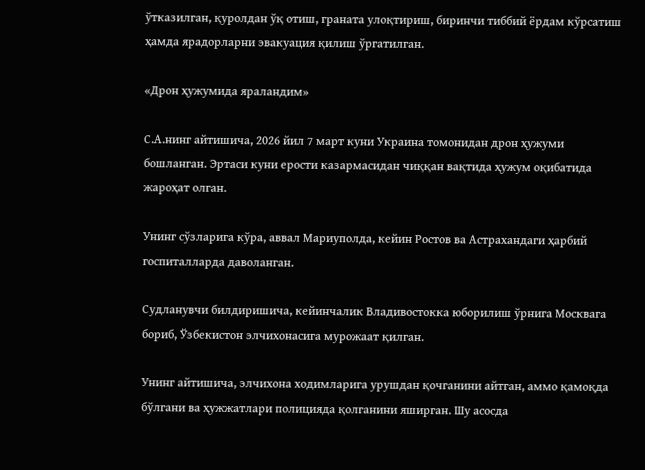ўтказилган, қуролдан ўқ отиш, граната улоқтириш, биринчи тиббий ёрдам кўрсатиш ҳамда ярадорларни эвакуация қилиш ўргатилган.

«Дрон ҳужумида яраландим»

С.А.нинг айтишича, 2026 йил 7 март куни Украина томонидан дрон ҳужуми бошланган. Эртаси куни ерости казармасидан чиққан вақтида ҳужум оқибатида жароҳат олган.

Унинг сўзларига кўра, аввал Мариуполда, кейин Ростов ва Астрахандаги ҳарбий госпиталларда даволанган.

Судланувчи билдиришича, кейинчалик Владивостокка юборилиш ўрнига Москвага бориб, Ўзбекистон элчихонасига мурожаат қилган.

Унинг айтишича, элчихона ходимларига урушдан қочганини айтган, аммо қамоқда бўлгани ва ҳужжатлари полицияда қолганини яширган. Шу асосда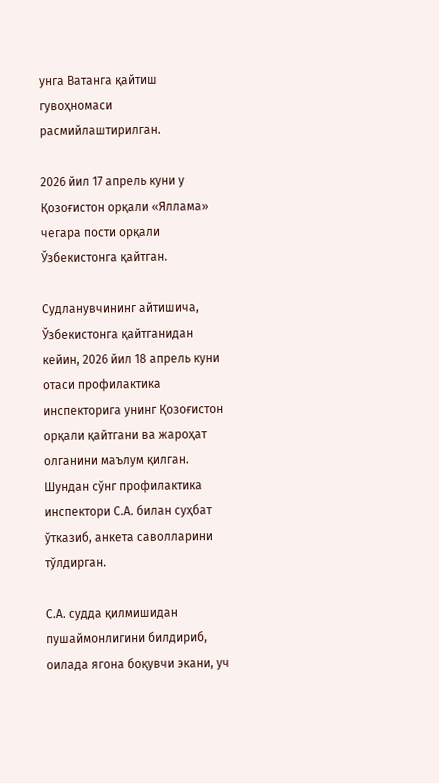унга Ватанга қайтиш гувоҳномаси расмийлаштирилган.

2026 йил 17 апрель куни у Қозоғистон орқали «Яллама» чегара пости орқали Ўзбекистонга қайтган.

Судланувчининг айтишича, Ўзбекистонга қайтганидан кейин, 2026 йил 18 апрель куни отаси профилактика инспекторига унинг Қозоғистон орқали қайтгани ва жароҳат олганини маълум қилган. Шундан сўнг профилактика инспектори С.А. билан суҳбат ўтказиб, анкета саволларини тўлдирган.

С.А. судда қилмишидан пушаймонлигини билдириб, оилада ягона боқувчи экани, уч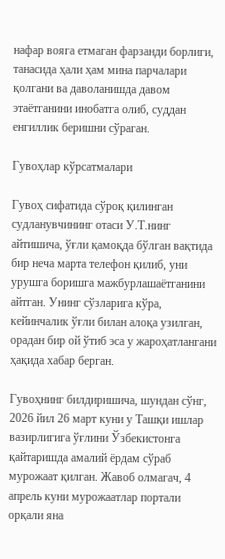нафар вояга етмаган фарзанди борлиги, танасида ҳали ҳам мина парчалари қолгани ва даволанишда давом этаётганини инобатга олиб, суддан енгиллик беришни сўраган.

Гувоҳлар кўрсатмалари

Гувоҳ сифатида сўроқ қилинган судланувчининг отаси У.Т.нинг айтишича, ўғли қамоқда бўлган вақтида бир неча марта телефон қилиб, уни урушга боришга мажбурлашаётганини айтган. Унинг сўзларига кўра, кейинчалик ўғли билан алоқа узилган, орадан бир ой ўтиб эса у жароҳатлангани ҳақида хабар берган.

Гувоҳнинг билдиришича, шундан сўнг, 2026 йил 26 март куни у Ташқи ишлар вазирлигига ўғлини Ўзбекистонга қайтаришда амалий ёрдам сўраб мурожаат қилган. Жавоб олмагач, 4 апрель куни мурожаатлар портали орқали яна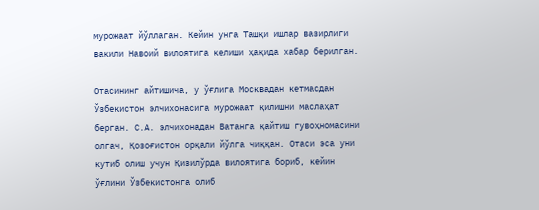мурожаат йўллаган. Кейин унга Ташқи ишлар вазирлиги вакили Навоий вилоятига келиши ҳақида хабар берилган.

Отасининг айтишича, у ўғлига Москвадан кетмасдан Ўзбекистон элчихонасига мурожаат қилишни маслаҳат берган. С.А. элчихонадан Ватанга қайтиш гувоҳномасини олгач, Қозоғистон орқали йўлга чиққан. Отаси эса уни кутиб олиш учун Қизилўрда вилоятига бориб, кейин ўғлини Ўзбекистонга олиб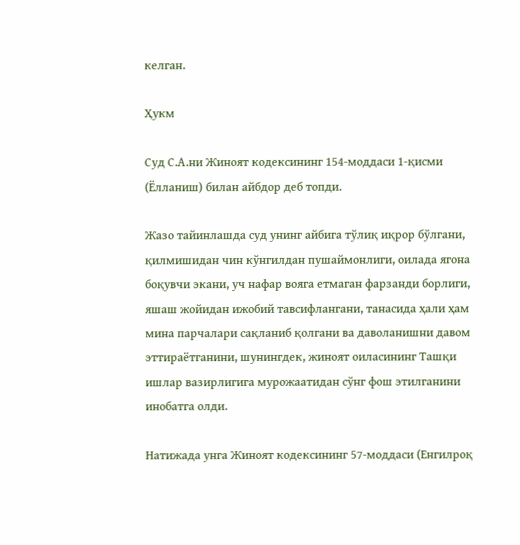келган.

Ҳукм

Суд С.А.ни Жиноят кодексининг 154-моддаси 1-қисми (Ёлланиш) билан айбдор деб топди.

Жазо тайинлашда суд унинг айбига тўлиқ иқрор бўлгани, қилмишидан чин кўнгилдан пушаймонлиги, оилада ягона боқувчи экани, уч нафар вояга етмаган фарзанди борлиги, яшаш жойидан ижобий тавсифлангани, танасида ҳали ҳам мина парчалари сақланиб қолгани ва даволанишни давом эттираётганини, шунингдек, жиноят оиласининг Ташқи ишлар вазирлигига мурожаатидан сўнг фош этилганини инобатга олди.

Натижада унга Жиноят кодексининг 57-моддаси (Енгилроқ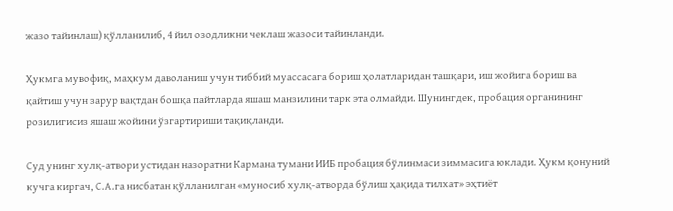жазо тайинлаш) қўлланилиб, 4 йил озодликни чеклаш жазоси тайинланди.

Ҳукмга мувофиқ, маҳкум даволаниш учун тиббий муассасага бориш ҳолатларидан ташқари, иш жойига бориш ва қайтиш учун зарур вақтдан бошқа пайтларда яшаш манзилини тарк эта олмайди. Шунингдек, пробация органининг розилигисиз яшаш жойини ўзгартириши тақиқланди.

Суд унинг хулқ-атвори устидан назоратни Кармана тумани ИИБ пробация бўлинмаси зиммасига юклади. Ҳукм қонуний кучга киргач, С.А.га нисбатан қўлланилган «муносиб хулқ-атворда бўлиш ҳақида тилхат» эҳтиёт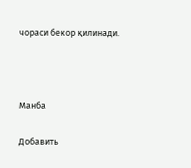чораси бекор қилинади.



Манба

Добавить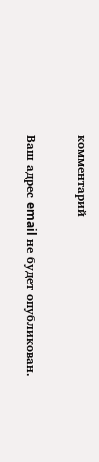комментарий

Ваш адрес email не будет опубликован.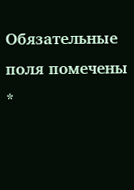Обязательные поля помечены *